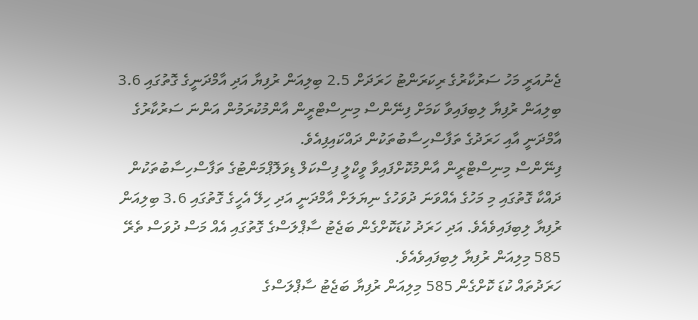ޖެނުއަރީ މަހު ސަރުކާރުގެ ރިކަރަންޓު ހަރަދަށް 2.5 ބިލިއަން ރުފިޔާ އަދި އާމްދަނީގެ ގޮތުގައި 3.6 ބިލިއަން ރުފިޔާ ލިބިފައިވާ ކަމަށް ފިނޭންސް މިނިސްޓްރީން އާންމުކުރަމުން އަންނަ ސަރުކާރުގެ އާމްދަނީ އާއި ހަރަދުގެ ތަފާސްހިސާބުތަކުން ދައްކައިފިއެވެ.
ފިނޭންސް މިނިސްޓްރީން އާންމުކޮށްފައިވާ ވީކްލީ ފިސްކަލް ޑިވަލޮޕްމަންޓުގެ ތަފާސްހިސާބުތަކުން ދައްކާ ގޮތުގައި މި މަހުގެ އެއްވަނަ ދުވަހުގެ ނިޔަލަށް އާމްދަނީ އަދި ހިލޭ އެހީގެ ގޮތުގައި 3.6 ބިލިއަން ރުފިޔާ ލިބިފައިވެއެވެ. އަދި ހަރަދު ކުޑަކޮށްގެން ބަޖެޓު ސާޕްލަސްގެ ގޮތުގައި އެއް މަސް ދުވަސް ތެރޭ 585 މިލިއަން ރުފިޔާ ލިބިފައިވެއެވެ.
ހަރަދުތައް ކުޑަ ކޮށްގެން 585 މިލިއަން ރުފިޔާ ބަޖެޓު ސާޕްލަސްގެ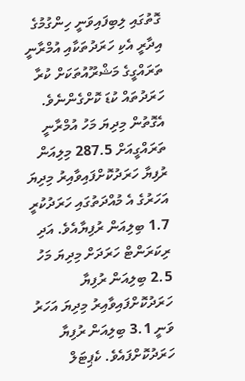ގޮތުގައި ލިބިފައިވަނީ ހިންގުމުގެ އިދާރީ އެކި ހަރަދުތަކާއި އުމްރާނީ ތަރައްގީގެ މަޝްރޫއުތަކަށް ކުރާ ހަރަދުތައް ކުޑަ ކޮށްގެންނެވެ. އެގޮތުން މިދިޔަ މަހު އުމްރާނީ ތަރައްގީއަށް 287.5 މިލިއަން ރުފިޔާ ހަރަދުކޮށްފައިވާއިރު މިދިޔަ އަހަރުގެ އެ މުއްދަތުގައި ހަރަދުކުރީ 1.7 ބިލިއަން ރުފިޔާއެވެ. އަދި ރިކަރަންޓް ހަރަދަށް މިދިޔަ މަހު 2.5 ބިލިއަން ރުފިޔާ ހަރަދުކޮށްފައިވާއިރު މިދިޔަ އަހަރު ވަނީ 3.1 ބިލިއަން ރުފިޔާ ހަރަދުކޮށްފައެވެ. ކެޕިޓަލް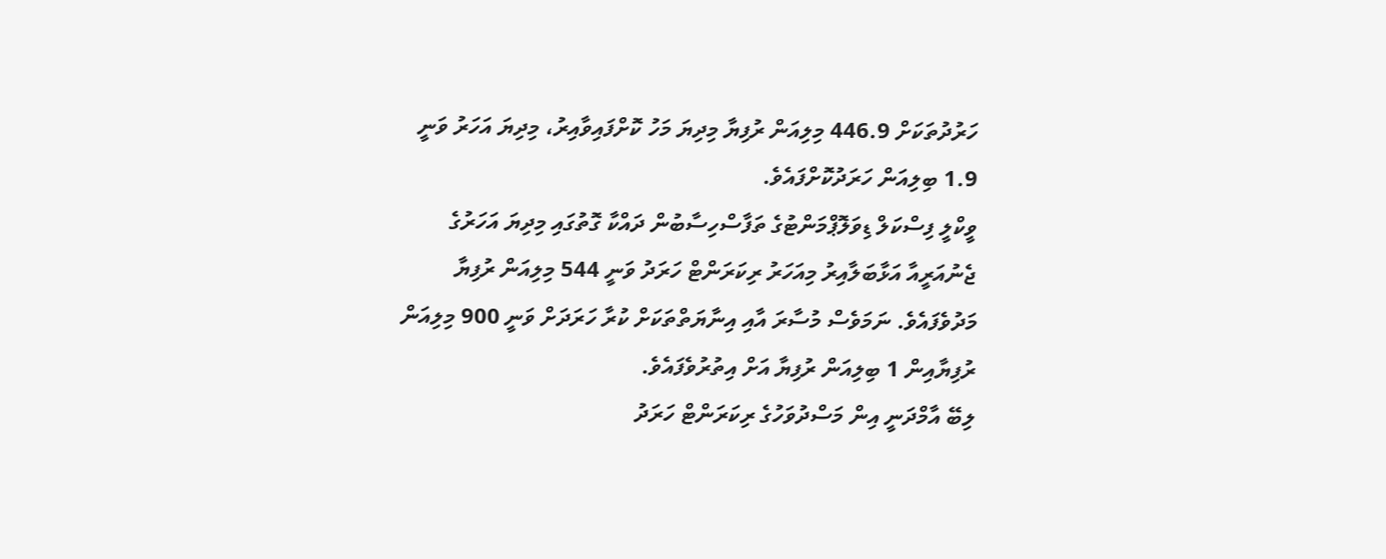ހަރުދުތަކަށް 446.9 މިލިއަން ރުފިޔާ މިދިޔަ މަހު ކޮށްފައިވާއިރު، މިދިޔަ އަހަރު ވަނީ 1.9 ބިލިއަން ހަރަދުކޮށްފައެވެ.
ވީކްލީ ފިސްކަލް ޑިވަލޮޕްމަންޓުގެ ތަފާސްހިސާބުން ދައްކާ ގޮތުގައި މިދިޔަ އަހަރުގެ ޖެނުއަރީއާ އަޅާބަލާއިރު މިއަހަރު ރިކަރަންޓް ހަރަދު ވަނީ 544 މިލިއަން ރުފިޔާ މަދުވެފައެވެ. ނަމަވެސް މުސާރަ އާއި އިނާޔަތްތަކަށް ކުރާ ހަރަދަށް ވަނީ 900 މިލިއަން ރުފިޔާއިން 1 ބިލިއަން ރުފިޔާ އަށް އިތުރުވެފައެވެ.
ލިބޭ އާމްދަނީ އިން މަސްދުވަހުގެ ރިކަރަންޓް ހަރަދު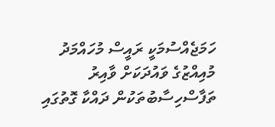ހަމަޖެއްސުމަކީ ރައީސް މުހައްމަދު މުއިއްޒުގެ ވައުދަކަށް ވާއިރު ތަފާސްހިސާބުތަކުން ދައްކާ ގޮތުގައި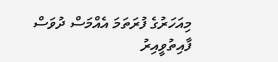މިއަހަރުގެ ފުރަތަމަ އެއްމަސް ދުވަސް ފާއިތުވީއިރު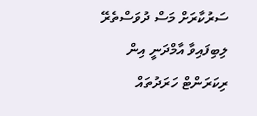ސަރުކާރަށް މަސް ދުވަސްތެރޭ ލިބިފައިވާ އާމްދަނީ އިން ރިކަރަންޓް ހަރަދުތައް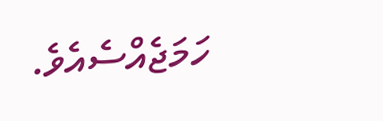ހަމަޖެއްސެއެވެ.